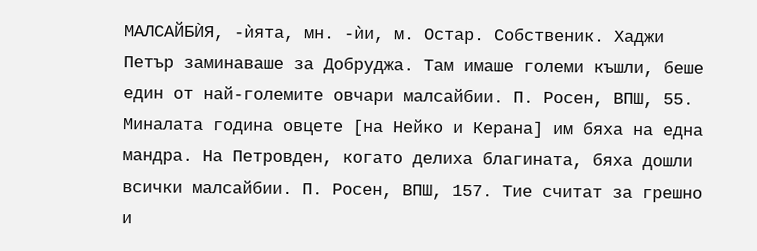МАЛСАЙБЍЯ, -ѝята, мн. -ѝи, м. Остар. Собственик. Хаджи Петър заминаваше за Добруджа. Там имаше големи къшли, беше един от най-големите овчари малсайбии. П. Росен, ВПШ, 55. Миналата година овцете [на Нейко и Керана] им бяха на една мандра. На Петровден, когато делиха благината, бяха дошли всички малсайбии. П. Росен, ВПШ, 157. Тие считат за грешно и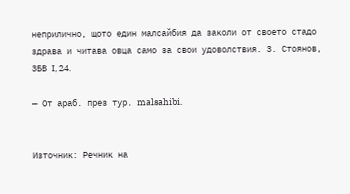неприлично, щото един малсайбия да заколи от своето стадо здрава и читава овца само за свои удоволствия. З. Стоянов, ЗБВ I, 24.

— От араб. през тур. malsahibi.


Източник: Речник на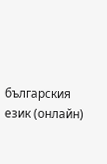българския език (онлайн)